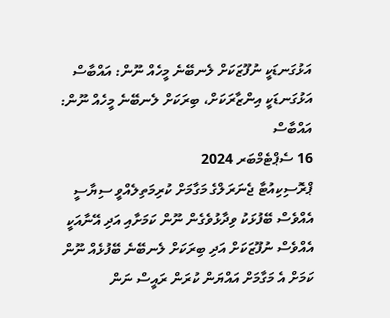އަޅުގަނޑަކީ ނުފޫޒަކަށް ލެނބޭނެ މީހެއް ނޫން: އައްބާސް
އަޅުގަނޑަކީ އިންޒާރަކަށް، ބިރަކަށް ލެނބޭނެ މީހެއް ނޫން: އައްބާސް
16 ސެޕްޓެމްބަރ 2024
ޕްރޮސިކިއުޓާ ޖެނަރަލްގެ މަގާމަށް ކުރިމަތިލެއްވީ ސިޔާސީ އެއްވެސް ބޭފުޅަކު ވިދާޅުވެގެން ނޫން ކަމަށާއި އަދި އޭނާއަކީ އެއްވެސް ނުފޫޒަކަށް އަދި ބިރަކަށް ލެނބޭނެ ބޭފުޅެއް ނޫން ކަމަށް އެ މަގާމަށް އައްޔަން ކުރަން ރައީސް ނަން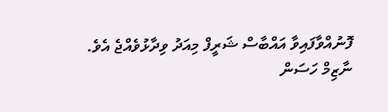ފޮނުއްވާފައިވާ އައްބާސް ޝަރީފް މިއަދު ވިދާޅުވެއްޖެ އެވެ.
ނާޒިމް ހަސަން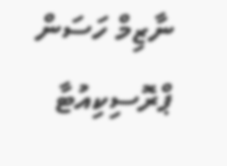ނާޒިމް ހަސަން
ޕްރޮސިކިއުޓާ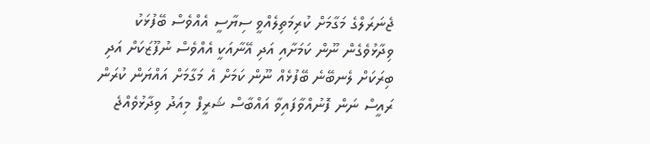ޖެނަރަލްގެ މަގާމަށް ކުރިމަތިލެއްވީ ސިޔާސީ އެއްވެސް ބޭފުޅަކު ވިދާޅުވެގެން ނޫން ކަމަށާއި އަދި އޭނާއަކީ އެއްވެސް ނުފޫޒަކަށް އަދި ބިރަކަށް ލެނބޭނެ ބޭފުޅެއް ނޫން ކަމަށް އެ މަގާމަށް އައްޔަން ކުރަން ރައީސް ނަން ފޮނުއްވާފައިވާ އައްބާސް ޝަރީފް މިއަދު ވިދާޅުވެއްޖެ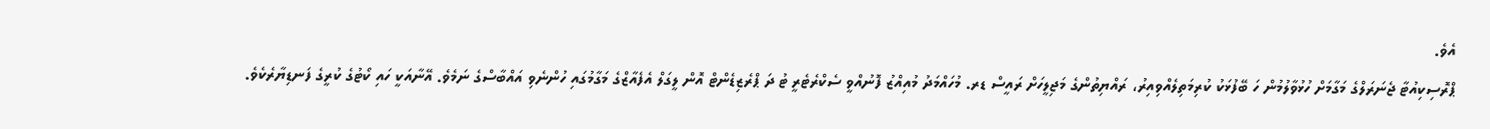އެވެ.
ޕްރޮސިކިއުޓާ ޖެނަރަލްގެ މަގާމަށް ހުޅުވާލުމުން ހަ ބޭފުޅަކު ކުރިމަތިލެއްވިއިރު، ރައްޔިތުންގެ މަޖިލީހަށް ރައީސް ޑރ. މުހައްމަދު މުއިއްޒު ފޮނުއްވީ ސެކްރެޓެރީ ޓު ދަ ޕްރެޒިޑެންޓް އޮން ލީގަލް އެފެއާޒްގެ މަގާމުގައި ހުންނެވި އައްބާސްގެ ނަމެވެ. އޭނާއަކީ ހައި ކޯޓުގެ ކުރީގެ ފަނޑިޔާރެކެވެ.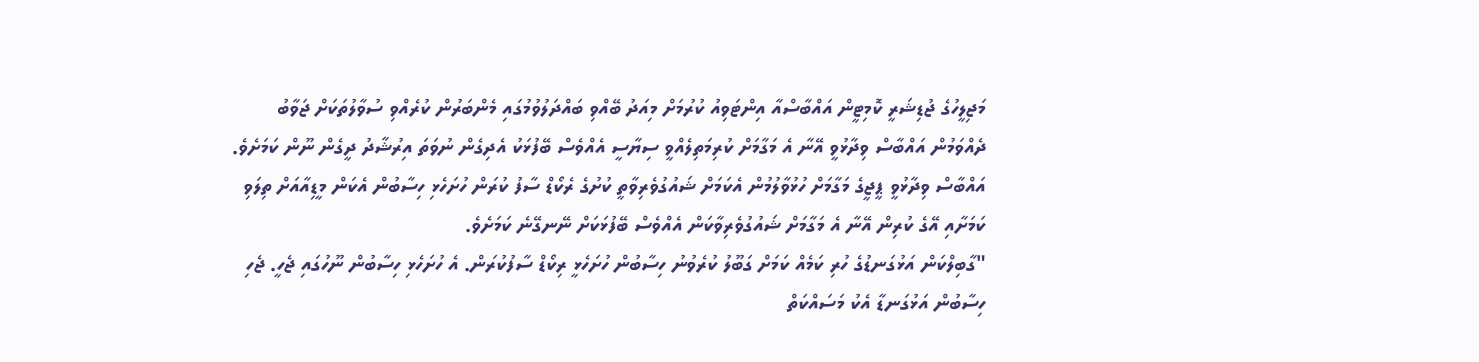މަޖިލީހުގެ ޖުޑިޝަރީ ކޮމިޓީން އައްބާސްއާ އިންޓަވިއު ކުރުމަށް މިއަދު ބޭއްވި ބައްދަލުވުމުގައި މެންބަރުން ކުރެއްވި ސުވާލުތަކަށް ޖަވާބު ދެއްވަމުން އައްބާސް ވިދާޅުވީ އޭނާ އެ މަގާމަށް ކުރިމަތިލެއްވީ ސިޔާސީ އެއްވެސް ބޭފުޅަކު އެދިގެން ނުވަތަ އިރުޝާދު ދީގެން ނޫން ކަމަށެވެ.
އައްބާސް ވިދާޅުވީ ޕީޖީގެ މަގާމަށް ހުޅުވާލުމުން އެކަމަށް ޝައުގުވެރިވާތީ ކުށުގެ ރެކޯޑް ސާފު ކުރަން ހުށަހެޅި ހިސާބުން އެކަން މީޑިއާއަށް ތިލަވި ކަމަށާއި އޭގެ ކުރިން އޭނާ އެ މަގާމަށް ޝައުގުވެރިވާކަން އެއްވެސް ބޭފުޅަކަށް ނޭނގޭނެ ކަމަށެވެ.
"ގާބިލްކަން އަޅުގަނޑުގެ ހުރި ކަމެއް ކަމަށް ގަބޫލު ކުރެވުނު ހިސާބުން ހުށަހެޅީ ރިކޯޑް ސާފުކުރަން. އެ ހުށަހެޅި ހިސާބުން ނޫހުގައި ޖެހީ. ޖެހި ހިސާބުން އަޅުގަނޑާ އެކު މަސައްކަތް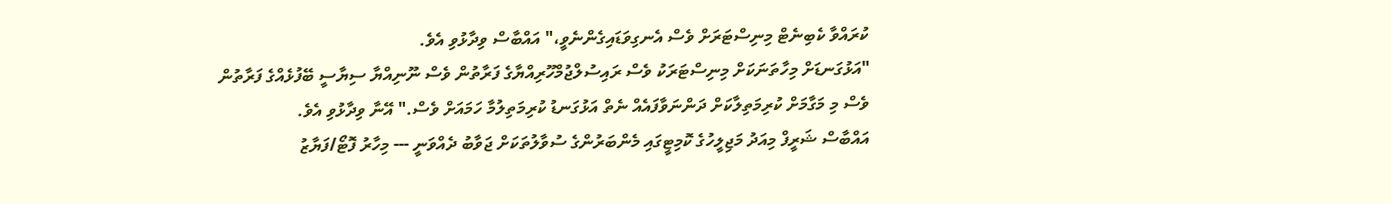ކުރައްވާ ކެބިނެޓް މިނިސްޓަރަށް ވެސް އެނގިވަޑައިގެންނެވީ،" އައްބާސް ވިދާޅުވި އެވެ.
"އަޅުގަނޑަށް މިހާތަނަކަށް މިނިސްޓަރަކު ވެސް ރައިސުލްޖުމްހޫރިއްޔާގެ ފަރާތުން ވެސް ނޫނިއްޔާ ސިޔާސީ ބޭފުޅެއްގެ ފަރާތުން ވެސް މި މަގާމަށް ކުރިމަތިލާކަށް ދަންނަވާފައެއް ނެތް އަޅުގަނޑު ކުރިމަތިލުމާ ހަމައަށް ވެސް." އޭނާ ވިދާޅުވި އެވެ.
އައްބާސް ޝަރީފް މިއަދު މަޖިލީހުގެ ކޮމިޓީގައި މެންބަރުންގެ ސުވާލުތަކަށް ޖަވާބު ދެއްވަނީ --- މިހާރު ފޮޓޯ/ފަޔާޒު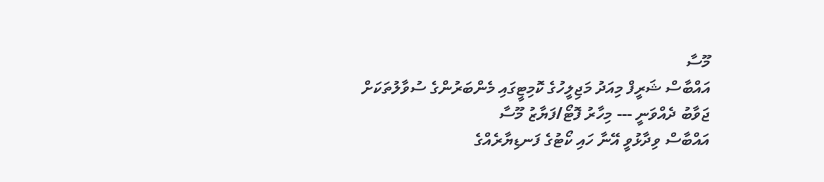މޫސާ
އައްބާސް ޝަރީފް މިއަދު މަޖިލީހުގެ ކޮމިޓީގައި މެންބަރުންގެ ސުވާލުތަކަށް ޖަވާބު ދެއްވަނީ --- މިހާރު ފޮޓޯ/ފަޔާޒު މޫސާ
އައްބާސް ވިދާޅުވީ އޭނާ ހައި ކޯޓުގެ ފަނޑިޔާރެއްގެ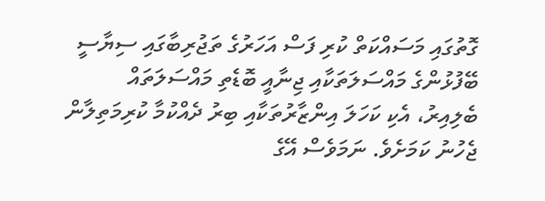ގޮތުގައި މަސައްކަތް ކުރި ފަސް އަހަރުގެ ތަޖުރިބާގައި ސިޔާސީ ބޭފުޅުންގެ މައްސަލަތަކާއި ޖިނާއީ ބޮޑެތި މައްސަލަތައް ބެލިއިރު، އެކި ކަހަލަ އިންޒާރުތަކާއި ބިރު ދެއްކުމާ ކުރިމަތިލާން ޖެހުނު ކަމަށެވެ. ނަމަވެސް އޭގެ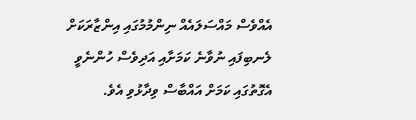އެއްވެސް މައްސަލައެއް ނިންމުމުގައި އިންޒާރަކަށް ލެނބިފައި ނުވާނެ ކަމަށާއި އަދިވެސް ހުންނެވީ އެގޮތުގައި ކަމަށް އައްބާސް ވިދާޅުވި އެވެ.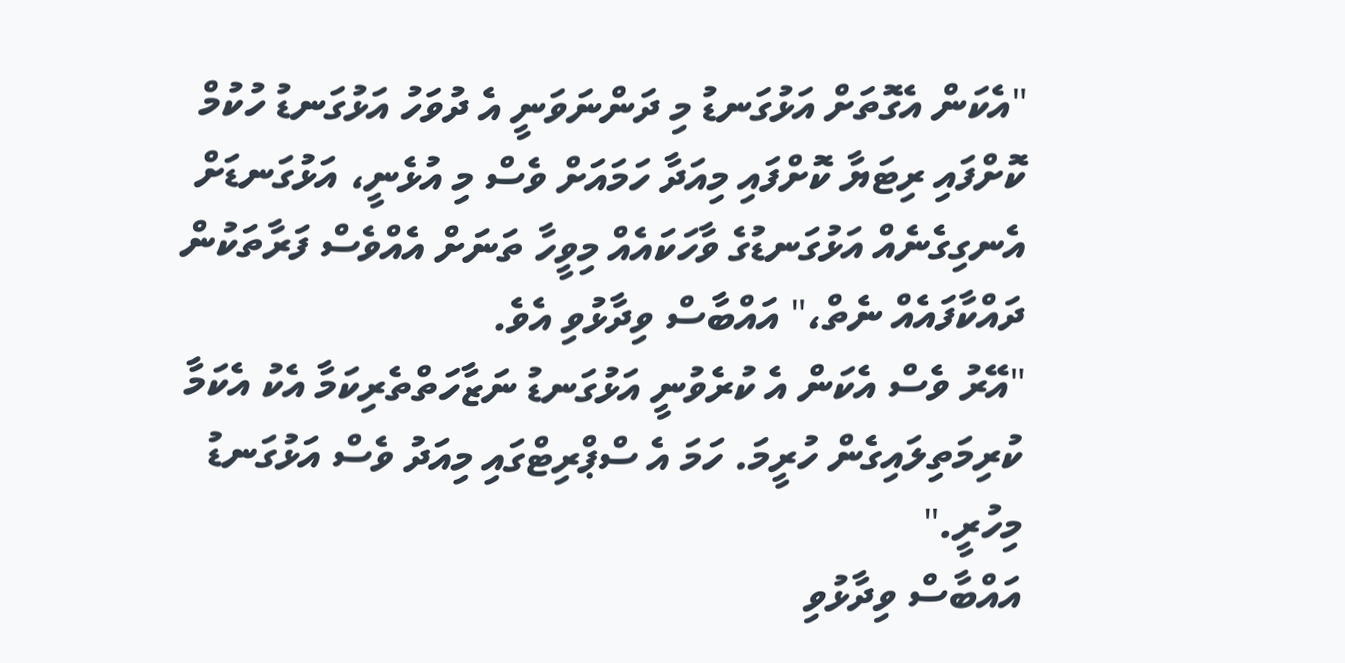"އެކަން އެގޮތަށް އަޅުގަނޑު މި ދަންނަވަނީ އެ ދުވަހު އަޅުގަނޑު ހުކުމް ކޮށްފައި ރިޓަޔާ ކޮށްފައި މިއަދާ ހަމައަށް ވެސް މި އުޅެނީ، އަޅުގަނޑަށް އެނގިގެނެއް އަޅުގަނޑުގެ ވާހަކައެއް މިވީހާ ތަނަށް އެއްވެސް ފަރާތަކުން ދައްކާފައެއް ނެތް،" އައްބާސް ވިދާޅުވި އެވެ.
"އޭރު ވެސް އެކަން އެ ކުރެވުނީ އަޅުގަނޑު ނަޒާހަތްތެރިކަމާ އެކު އެކަމާ ކުރިމަތިލައިގެން ހުރީމަ. ހަމަ އެ ސްޕްރިޓްގައި މިއަދު ވެސް އަޅުގަނޑު މިހުރީ."
އައްބާސް ވިދާޅުވި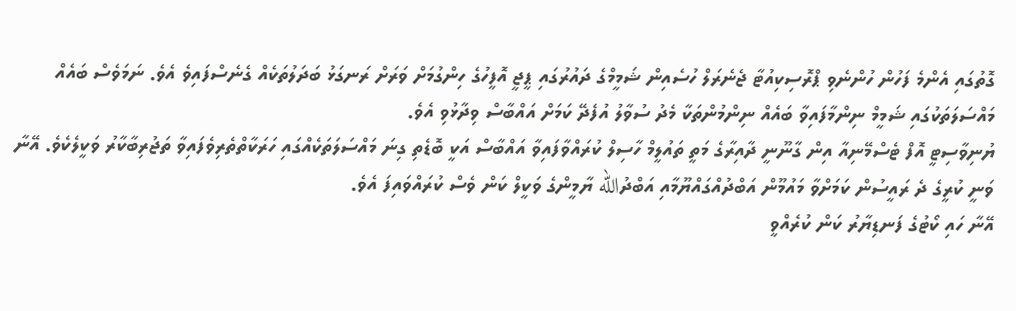ގޮތުގައި އެންމެ ފަހުން ހުންނެވި ޕްރޮސިކިއުޓާ ޖެނެރަލް ހުސެއިން ޝަމީމްގެ ދައުރުގައި ޕީޖީ އޮފީހުގެ ހިންގުމަށް ވަރަށް ރަނގަޅު ބަދަލުތަކެއް ގެނެސްފައިވެ އެވެ. ނަމަވެސް ބައެއް މައްސަލަތަކުގައި ޝަމީމް ނިންމާފައިވާ ބައެއް ނިންމުންތަކާ މެދު ސުވާލު އުފެދޭ ކަމަށް އައްބާސް ވިދާޅުވި އެވެ.
ޔުނިވާސިޓީ އޮފް ޓެސްމޭނިއާ އިން ގާނޫނީ ދާއިރާގެ މަތީ ތައުލީމް ހާސިލް ކުރައްވާފައިވާ އައްބާސް އަކީ ބޮޑެތި ގިނަ މައްސަލަތަކެއްގައި ހަރަކާތްތެރިވެފައިވާ ތަޖުރިބާކާރު ވަކީލެކެވެ. އޭނާ ވަނީ ކުރީގެ ދެ ރައީސުން ކަމަށްވާ މައުމޫން އަބްދުއްގައްޔޫމާއި އަބްދުالله ޔާމީންގެ ވަކީލް ކަން ވެސް ކުރައްވައިފަ އެވެ.
އޭނާ ހައި ކޯޓުގެ ފަނޑިޔާރު ކަން ކުރެއްވީ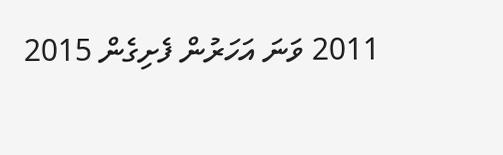2011 ވަނަ އަހަރުން ފެށިގެން 2015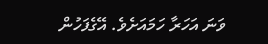ވަނަ އަހަރާ ހަމައަށެވެ. އޭގެފަހުން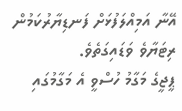އޭނާ އަމިއްލަފުޅަށް ފަނޑިޔާރުކަމުން ރިޓަޔާވެ ވަޑައިގަތެވެ.
ޕީޖީގެ މަގާމު ހުސްވީ އެ މަގާމުގައި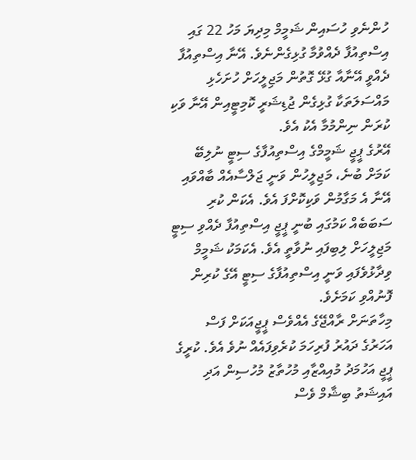ހުންނެވި ހުސައިން ޝަމީމް މިދިޔަ މަހު 22 ގައި އިސްތިއުފާ ދެއްވުމާ ގުޅިގެންނެވެ. އޭނާ އިސްތިއުފާ ދެއްވީ އޭނާއާ ގުޅޭ ގޮތުން މަޖިލީހަށް ހުށަހެޅި މައްސަލަތަކާ ގުޅިގެން ޖުޑިޝަރީ ކޮމިޓީއިން އޭނާ ވަކި ކުރަން ނިންމުމާ އެކު އެވެ.
އޭރުގެ ޕީޖީ ޝަމީމްގެ އިސްތިއުފާގެ ސިޓީ ނުލިބޭ ކަމަށް ބުނެ، މަޖިލީހުން ވަނީ ޖަލްސާއެއް ބާއްވައި އޭނާ އެ މަގާމުން ވަކިކޮށްފަ އެވެ. އެކަން ކުރި ސަބަބެއް ކަމުގައި ބުނީ ޕީޖީ އިސްތިއުފާ ދެއްވި ސިޓީ މަޖިލީހަށް ލިބިފައި ނުވާތީ އެވެ. އެކަމަކު ޝަމީމް ވިދާޅުވެފައި ވަނީ އިސްތިއުފާގެ ސިޓީ އޭގެ ކުރިން ފޮނުއްވި ކަމަށެވެ.
މިހާތަނަށް ރާއްޖޭގެ އެއްވެސް ޕީޖީއަކަށް ފަސް އަހަރުގެ ދައުރު ފުރިހަމަ ކުރެވިފައެއް ނުވެ އެވެ. ކުރީގެ ޕީޖީ އަހުމަދު މުއިއްޒާއި މުހުތާޒު މުހުސިން އަދި އައިޝަތު ބިޝާމް ވެސް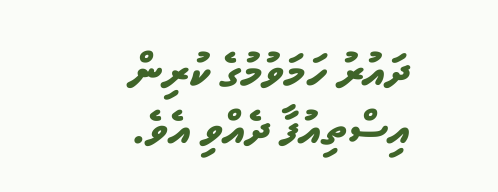ދައުރު ހަމަވުމުގެ ކުރިން އިސްތިއުފާ ދެއްވި އެވެ.